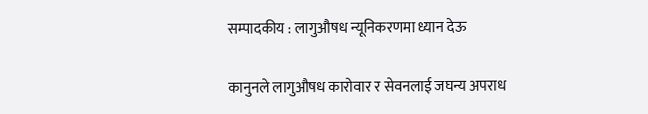सम्पादकीय : लागुऔषध न्यूनिकरणमा ध्यान देऊ

कानुनले लागुऔषध कारोवार र सेवनलाई जघन्य अपराध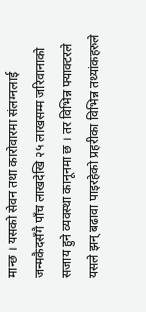मान्छ । यसको सेवन तथा कारोवारमा संलग्नलाई जन्मकैदसँगै पाँच लाखदेखि २५ लाखसम्म जरिवानाको सजाय हुने व्यवस्था कानूनमा छ । तर विभिन्न फ्याक्टरले यसले झन् बढावा पाइरहेको प्रहरीका विभिन्न तथ्यांकहरुले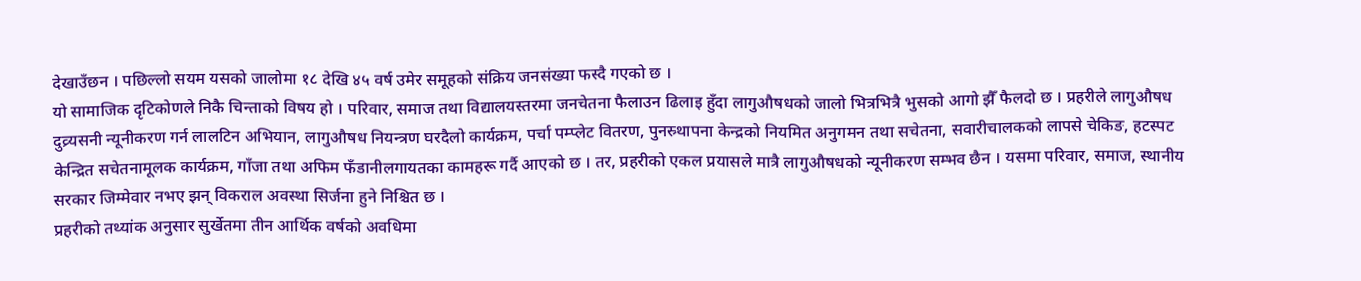देखाउँछन । पछिल्लो सयम यसको जालोमा १८ देखि ४५ वर्ष उमेर समूहको संक्रिय जनसंख्या फस्दै गएको छ ।
यो सामाजिक दृटिकोणले निकै चिन्ताको विषय हो । परिवार, समाज तथा विद्यालयस्तरमा जनचेतना फैलाउन ढिलाइ हुँदा लागुऔषधको जालो भित्रभित्रै भुसको आगो झैँ फैलदो छ । प्रहरीले लागुऔषध दुव्र्यसनी न्यूनीकरण गर्न लालटिन अभियान, लागुऔषध नियन्त्रण घरदैलो कार्यक्रम, पर्चा पम्प्लेट वितरण, पुनस्र्थापना केन्द्रको नियमित अनुगमन तथा सचेतना, सवारीचालकको लापसे चेकिङ, हटस्पट केन्द्रित सचेतनामूलक कार्यक्रम, गाँजा तथा अफिम फँडानीलगायतका कामहरू गर्दै आएको छ । तर, प्रहरीको एकल प्रयासले मात्रै लागुऔषधको न्यूनीकरण सम्भव छैन । यसमा परिवार, समाज, स्थानीय सरकार जिम्मेवार नभए झन् विकराल अवस्था सिर्जना हुने निश्चित छ ।
प्रहरीको तथ्यांक अनुसार सुर्खेतमा तीन आर्थिक वर्षको अवधिमा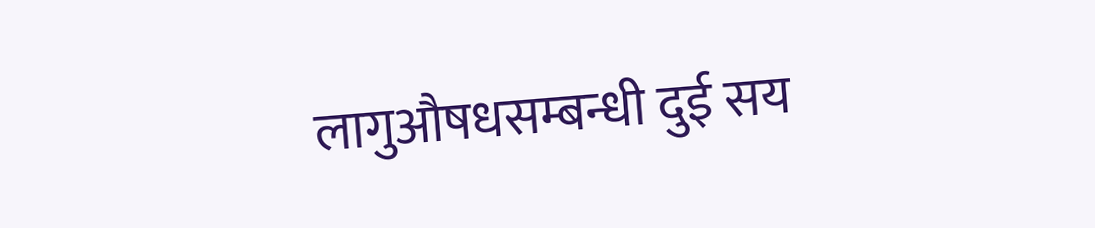लागुऔषधसम्बन्धी दुई सय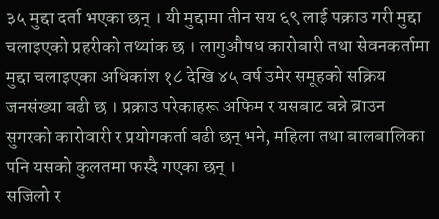३५ मुद्दा दर्ता भएका छन् । यी मुद्दामा तीन सय ६९ लाई पक्राउ गरी मुद्दा चलाइएको प्रहरीको तथ्यांक छ । लागुऔषध कारोबारी तथा सेवनकर्तामा मुद्दा चलाइएका अधिकांश १८ देखि ४५ वर्ष उमेर समूहको सक्रिय जनसंख्या बढी छ । प्रक्राउ परेकाहरू अफिम र यसबाट बन्ने ब्राउन सुगरको कारोवारी र प्रयोगकर्ता बढी छन् भने, महिला तथा बालबालिका पनि यसको कुलतमा फस्दै गएका छन् ।
सजिलो र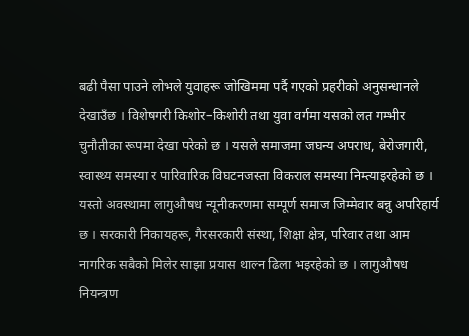बढी पैसा पाउने लोभले युवाहरू जोखिममा पर्दै गएको प्रहरीको अनुसन्धानले देखाउँछ । विशेषगरी किशोर–किशोरी तथा युवा वर्गमा यसको लत गम्भीर चुनौतीका रूपमा देखा परेको छ । यसले समाजमा जघन्य अपराध, बेरोजगारी, स्वास्थ्य समस्या र पारिवारिक विघटनजस्ता विकराल समस्या निम्त्याइरहेको छ । यस्तो अवस्थामा लागुऔषध न्यूनीकरणमा सम्पूर्ण समाज जिम्मेवार बन्नु अपरिहार्य छ । सरकारी निकायहरू, गैरसरकारी संस्था, शिक्षा क्षेत्र, परिवार तथा आम नागरिक सबैको मिलेर साझा प्रयास थाल्न ढिला भइरहेको छ । लागुऔषध नियन्त्रण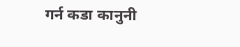गर्न कडा कानुनी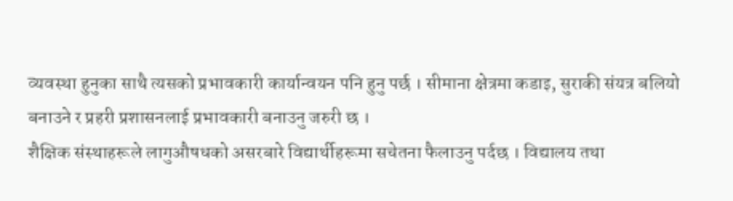व्यवस्था हुनुका साथै त्यसको प्रभावकारी कार्यान्वयन पनि हुनु पर्छ । सीमाना क्षेत्रमा कडाइ, सुराकी संयत्र बलियो बनाउने र प्रहरी प्रशासनलाई प्रभावकारी बनाउनु जरुरी छ ।
शैक्षिक संस्थाहरूले लागुऔषधको असरबारे विद्यार्थीहरूमा सचेतना फैलाउनु पर्दछ । विद्यालय तथा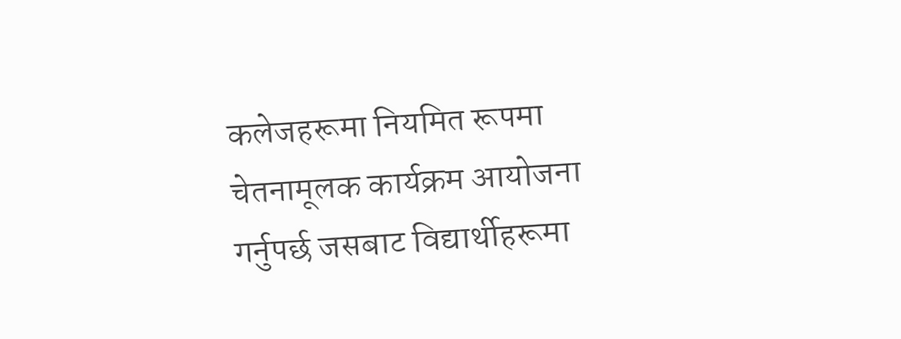कलेजहरूमा नियमित रूपमा चेतनामूलक कार्यक्रम आयोजना गर्नुपर्छ जसबाट विद्यार्थीहरूमा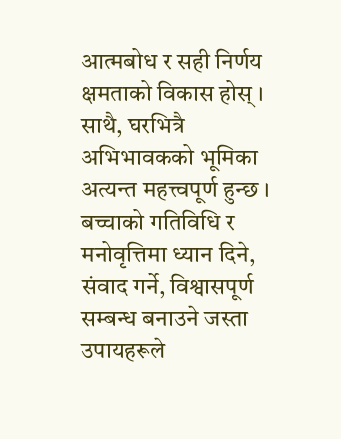आत्मबोध र सही निर्णय क्षमताको विकास होस् । साथै, घरभित्रै अभिभावकको भूमिका अत्यन्त महत्त्वपूर्ण हुन्छ । बच्चाको गतिविधि र मनोवृत्तिमा ध्यान दिने, संवाद गर्ने, विश्वासपूर्ण सम्बन्ध बनाउने जस्ता उपायहरूले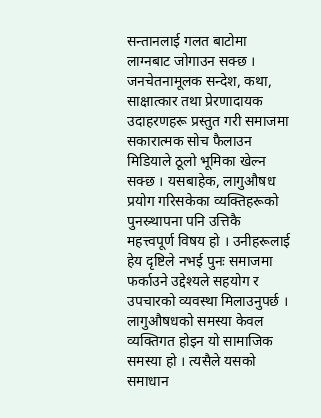सन्तानलाई गलत बाटोमा लाग्नबाट जोगाउन सक्छ ।
जनचेतनामूलक सन्देश, कथा, साक्षात्कार तथा प्रेरणादायक उदाहरणहरू प्रस्तुत गरी समाजमा सकारात्मक सोच फैलाउन मिडियाले ठूलो भूमिका खेल्न सक्छ । यसबाहेक, लागुऔषध प्रयोग गरिसकेका व्यक्तिहरूको पुनस्र्थापना पनि उत्तिकै महत्त्वपूर्ण विषय हो । उनीहरूलाई हेय दृष्टिले नभई पुनः समाजमा फर्काउने उद्देश्यले सहयोग र उपचारको व्यवस्था मिलाउनुपर्छ । लागुऔषधको समस्या केवल व्यक्तिगत होइन यो सामाजिक समस्या हो । त्यसैले यसको समाधान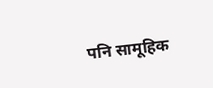पनि सामूहिक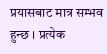प्रयासबाट मात्र सम्भव हुन्छ । प्रत्येक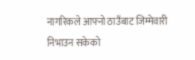नागरिकले आफ्नो ठाउँबाट जिम्मेवारी निभाउन सकेको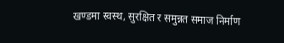खण्डमा स्वस्थ, सुरक्षित र समुन्नत समाज निर्माण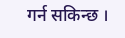गर्न सकिन्छ ।